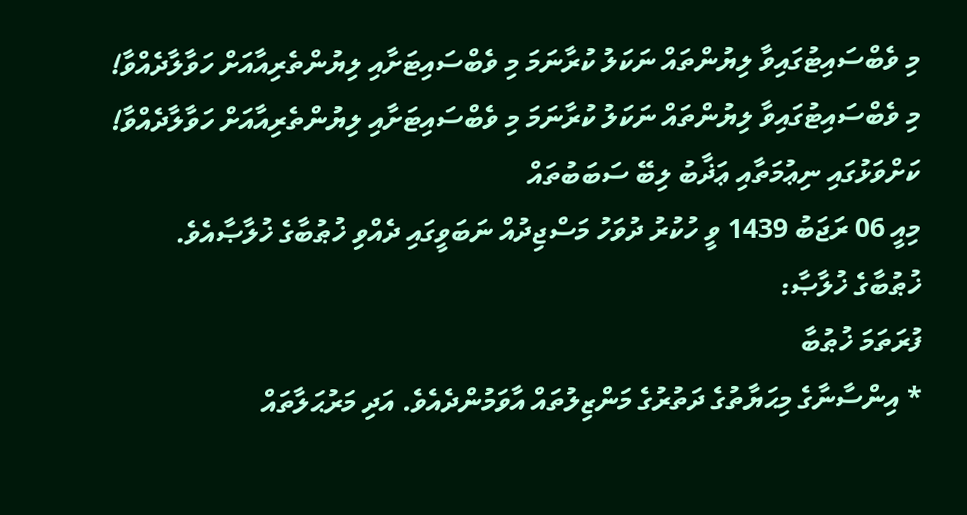މި ވެބްސައިޓުގައިވާ ލިޔުންތައް ނަކަލު ކުރާނަމަ މި ވެބްސައިޓަށާއި ލިޔުންތެރިއާއަށް ހަވާލާދެއްވާ!
މި ވެބްސައިޓުގައިވާ ލިޔުންތައް ނަކަލު ކުރާނަމަ މި ވެބްސައިޓަށާއި ލިޔުންތެރިއާއަށް ހަވާލާދެއްވާ!
ކަށްވަޅުގައި ނިޢުމަތާއި ޢަޛާބު ލިބޭ ސަބަބުތައް
މިއީ 06 ރަޖަބު 1439 ވީ ހުކުރު ދުވަހު މަސްޖިދުއް ނަބަވީގައި ދެއްވި ޚުޠުބާގެ ޚުލާޞާއެވެ.
ޚުޠުބާގެ ޚުލާޞާ:
ފުރަތަމަ ޚުޠުބާ
* އިންސާނާގެ މިޙަޔާތުގެ ދަތުރުގެ މަންޒިލުތައް އާވަމުންދެއެވެ. އަދި މަރުޙަލާތައް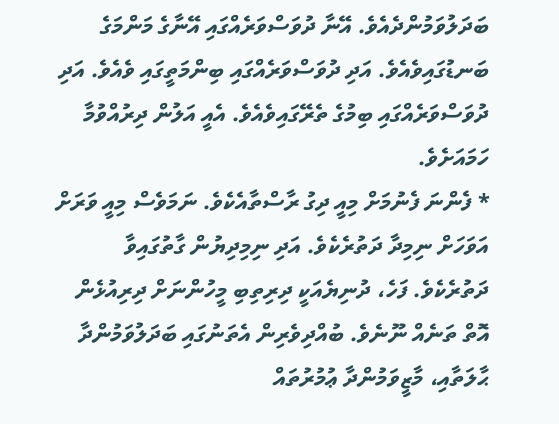ބަދަލުވަމުންދެއެވެ. އޭނާ ދުވަސްވަރެއްގައި އޭނާގެ މަންމަގެ ބަނޑުގައިވެއެވެ. އަދި ދުވަސްވަރެއްގައި ބިންމަތީގައި ވެއެވެ. އަދި ދުވަސްވަރެއްގައި ބިމުގެ ތެރޭގައިވެއެވެ. އެއީ އަލުން ދިރުއްވުމާ ހަމައަށެވެ.
* ފެންނަ ފެނުމަށް މިއީ ދިގު ރާސްތާއެކެވެ. ނަމަވެސް މިއީ ވަރަށް އަވަހަށް ނިމިދާ ދަތުރެކެވެ. އަދި ނިމިދިޔުން ގާތުގައިވާ ދަތުރެކެވެ. ފަހެ، ދުނިޔެއަކީ ދިރިތިބި މީހުންނަށް ދިރިއުޅެން އޮތް ތަނެއް ނޫނެވެ. ބުއްދިވެރިން އެތަނުގައި ބަދަލުވަމުންދާ ޙާލަތާއި، މާޒީވަމުންދާ ޢުމުރުތައް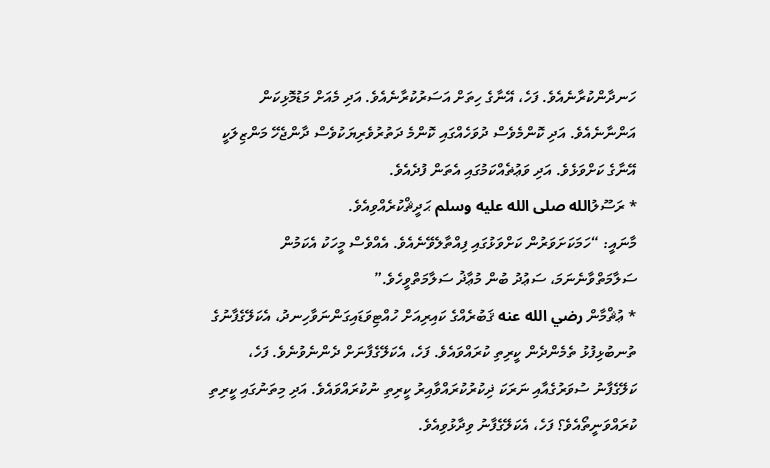ހަނދާންކުރާނެއެވެ. ފަހެ، އޭނާގެ ހިތަށް އަސަރުކުރާނެއެވެ. އަދި މެއަށް މަޑުމޮޅިކަން އަންނާނެއެވެ. އަދި ކޮންމެވެސް ދުވަހެއްގައި ކޮންމެ ދަތުރުވެރިޔަކުވެސް ދާންޖެހޭ މަންޒިލަކީ އޭނާގެ ކަށްވަޅެވެ. އަދި ވަޢުޡެއްކަމުގައި އެތަން ފުދެއެވެ.
* ރަސޫލުالله صلى الله عليه وسلم ޙަދީޘްކުރެއްވިއެވެ.
މާނައީ: “ހަމަކަށަވަރުން ކަށްވަޅުގައި ފިއްތާލެވޭނެއެވެ. އެއްވެސް މީހަކު އެކަމުން ސަލާމަތްވާނެނަމަ، ސަޢުދު ބުން މުޢާޛު ސަލާމަތްވީހެވެ.”
* ޢުޘްމާން رضي الله عنه ޤަބުރެއްގެ ކައިރިއަށް ހުއްޓިވަޑައިގަންނަވާހިނދު، އެކަލޭގެފާނުގެ ތުނބުޅިފުޅު ތެމެންދެން ކީރިތި ކުރައްވައެވެ. ފަހެ، އެކަލޭގެފާނަށް ދެންނެވުނެވެ. ފަހެ، ކަލޭގެފާނު ސުވަރުގެއާއި ނަރަކަ ޛިކުރުކުރައްވާއިރު ކީރިތި ނުކުރައްވައެވެ. އަދި މިތަނުގައި ކީރިތި ކުރައްވަނީތޯއެވެ؟ ފަހެ، އެކަލޭގެފާނު ވިދާޅުވިއެވެ.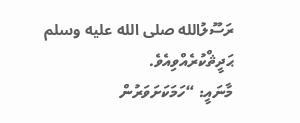ރަސޫލުالله صلى الله عليه وسلم ޙަދީޘްކުރެއްވިއެވެ.
މާނައީ: “ހަމަކަށަވަރުން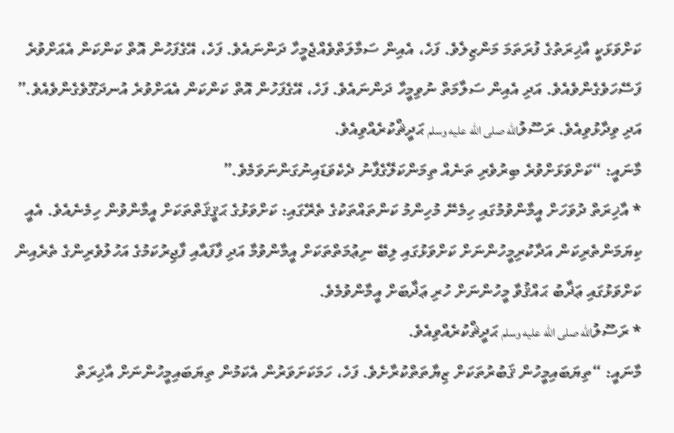ކަށްވަޅަކީ އާޚިރަތުގެ ފުރަތަމަ މަންޒިލެވެ. ފަހެ، އެއިން ސަމާލަތްވެއްޖެމީހާ ދަންނައެވެ. ފަހެ، އޭގެފަހުން އޮތް ކަންކަން އެއަށްވުރެ ފަސޭހަވެގެންވެއެވެ. އަދި އެއިން ސަލާމަތް ނުވިމީހާ ދަންނައެވެ. ފަހެ، އޭގެފަހުން އޮތް ކަންކަން އެއަށްވުރެ އުނދަގޫވެގެންވެއެވެ.”
އަދި ވިދާޅުވިއެވެ. ރަސޫލުالله صلى الله عليه وسلم ޙަދީޘްކުރެއްވިއެވެ.
މާނައީ: “ކަށްވަޅަށްވުރެ ބިރުވެރި ތަނެއް ތިމަންކަލޭގެފާނު ދެކެވަޑައިނުގަންނަވަމެވެ.”
* އާޚިރަތް ދުވަހަށް އީމާންވުމުގައި ހިމެނޭ މުހިންމު ކަންތައްތަކުގެ ތެރޭގައި: ކަށްވަޅުގެ ޙަޤީޤަތްތަކަށް އީމާންވުން ހިމެނެއެވެ. އެއީ ކިޔަމަންތެރިކަން އަދާކުރިމީހުންނަށް ކަށްވަޅުގައި ލިބޭ ނިޢުމަތްތަކަށް އީމާންވުމާ އަދި ފާފައާއި ފާޖިރުކަމުގެ އަހުލުވެރިންގެ ތެރެއިން ކަށްވަޅުގައި ޢަޛާބު ޙައްޤުވާ މީހުންނަށް ހުރި ޢަޛާބަށް އީމާންވުމެވެ.
* ރަސޫލުالله صلى الله عليه وسلم ޙަދީޘްކުރެއްވިއެވެ.
މާނައީ: “ތިޔަބައިމީހުން ޤަބުރުތަކަށް ޒިޔާތަތްކުރާށެވެ. ފަހެ، ހަމަކަށަވަރުން އެކަމުން ތިޔަބައިމީހުންނަށް އާޚިރަތް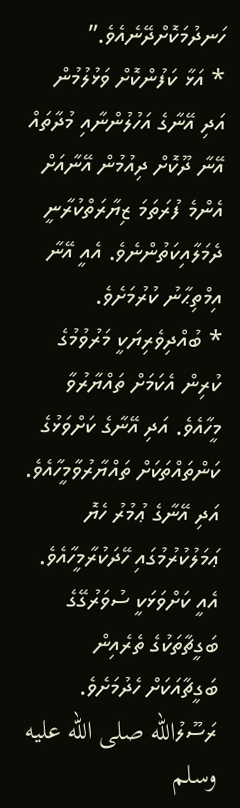ހަނދުމަކޮށްދޭނެއެވެ.”
* އަޅާ ކަފުންކޮށް ވަޅުލުމުން އަދި އޭނާގެ އަހުލުންނާއި މުދާތައް އޭނާ ދޫކޮށް ދިއުމުން އޭނާއަށް އެންމެ ފުރަތަމަ ޒިޔާރަތްކުރާނީ ދެމަލާއިކަތުންނެވެ. އެއީ އޭނާ އިމްތިޙާނު ކުރުމަށެވެ.
* ބުއްދިވެރިޔަކީ މަރުވުމުގެ ކުރިން އެކަމަށް ތައްޔާރުވާ މީހާއެވެ. އަދި އޭނާގެ ކަށްވަޅުގެ ކަންތައްތަކަށް ތައްޔާރުވާމީހާއެވެ. އަދި އޭނާގެ ޢުމުރު ހެޔޮ ޢަމަލުކުރުމުގައި ހޭދަކުރާމީހާއެވެ. އެއީ ކަށްވަޅަކީ ސުވަރުގޭގެ ބަގީޗާތަކުގެ ތެރެއިން ބަގީޗާއަކަށް ހެދުމަށެވެ.
ރަސޫލުالله صلى الله عليه وسلم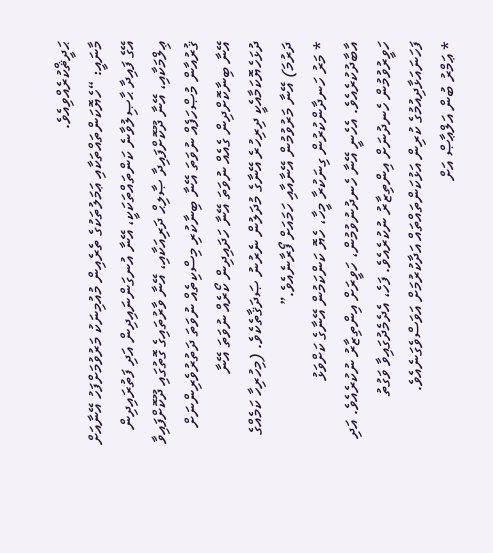ޙަދީޘްކުރެއްވިއެވެ.
މާނައީ: “ހެޔޮކަންތައްތަކާއި ޢަމަލުތަކުގެ ތެރެއިން މުއުމިނަކު މަރުވުމަށްފަހު އޭނާއަށް އޭގެ ފައިދާ ޙާޞިލުވާނެ ކަންތައްތަކަކީ، އޭނާ އުނގަންނައިދިން އަދި ފަތުރައިދިން ޢިލްމަކާއި، އޭނާ ދޫކޮށްފައިދާ ޞާލިޙް ދަރިއަކާއި، އޭނާ ވާރުތައިގެ ގޮތުގައި ދޫކޮށްފައިވާ ޤުރުއާން މުޞްހަފެއް ނުވަތަ އޭނާ ބިނާކުރި މިސްކިތެއް ނުވަތަ ދަތުރުވެރިންނަށް އޭނާ ބިނާކޮށްދިން ގެއެއް ނުވަތަ އޭނާ ހަދައިދިން ކޯރެއް ނުވަތަ އޭނާ ދުޅަހެޔޮކަމާއެކީ ދިރިހުރެ އޭނާގެ މުދަލުން ނެރުނު ޞަދަޤާތެކެވެ. (މިހުރިހާ ކަމެއްގެ ދަރުމަ) އޭނާ މަރުވުމުން އޭނާއާއި ހަމައަށް ފޯރާނެއެވެ.”
* މަރު ހަނދާންކުރުން ގިނަކުރާ މީހާ، ހެޔޮ ކަންކަމުން އޭނާގެ ކަށްވަޅު އާބާދުކުރެއެވެ. އެހެނީ އޭނާ ހެނދުނުވުމުން، ހަވީރަށް އިންތިޒާރު ނުކުރެއެވެ. އަދި ހަވީރުވުމުން ހެނދުނަށް އިންތިޒާރު ނުކުރެއެވެ. ފަހެ، އެދެމެދުގައިވާ ވަގުތު ފަހަނައަޅާދިއުމުގެ ކުރިން އަޅުކަންތައްތައް އަދާކުރުމަށް އަވަސްވެގަނެއެވެ.
* ޢަމްރު ބުން އަލްޢާޞް އަށް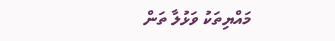މައްޔިތަކު ވަޅުލާ ތަން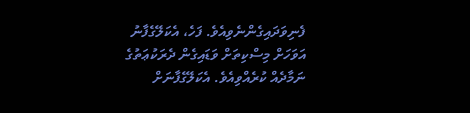ފެނިވަދައިގެންނެވިއެވެ. ފަހެ، އެކަލޭގެފާނު އަވަހަށް މިސްކިތަށް ވަޑައިގެން ދެރަކުޢަތުގެ ނަމާދެއް ކުރެއްވިއެވެ. އެކަލޭގެފާނަށް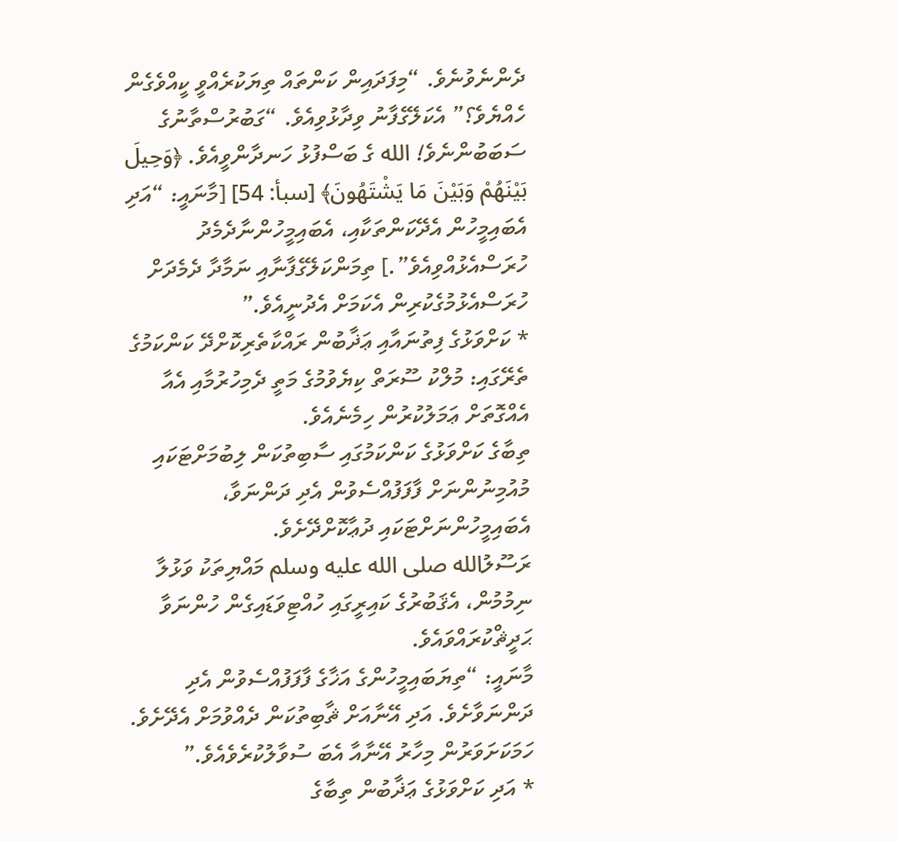ދެންނެވުނެވެ. “މިފަދައިން ކަންތައް ތިޔަކުރެއްވީ ކީއްވެގެން ހެއްޔެވެ؟” އެކަލޭގެފާނު ވިދާޅުވިއެވެ. “ގަބުރުސްތާނުގެ ސަބަބުންނެވެ! الله ގެ ބަސްފުޅު ހަނދާންވީއެވެ. ﴿وَحِيلَ بَيْنَهُمْ وَبَيْنَ مَا يَشْتَهُونَ﴾ [سبأ: 54] [މާނައީ: “އަދި އެބައިމީހުން އެދޭކަންތަކާއި، އެބައިމީހުންނާދެމެދު ހުރަސްއެޅުއްވިއެވެ”.] ތިމަންކަލޭގެފާނާއި ނަމާދާ ދެމެދަށް ހުރަސްއެޅުމުގެކުރިން އެކަމަށް އެދުނީއެވެ.”
* ކަށްވަޅުގެ ފިތުނައާއި ޢަޛާބުން ރައްކާތެރިކޮށްދޭ ކަންކަމުގެ ތެރޭގައި: މުލްކު ސޫރަތް ކިޔެވުމުގެ މަތީ ދެމިހުރުމާއި އެއާ އެއްގޮތަށް ޢަމަލުކުރުން ހިމެނެއެވެ.
ތިބާގެ ކަށްވަޅުގެ ކަންކަމުގައި ސާބިތުކަން ލިބުމަށްޓަކައި މުއުމިނުންނަށް ފާފަފުއްސެވުން އެދި ދަންނަވާ، އެބައިމީހުންނަށްޓަކައި ދުޢާކޮށްދޭށެވެ.
ރަސޫލުالله صلى الله عليه وسلم މައްޔިތަކު ވަޅުލާ ނިމުމުން، އެޤަބުރުގެ ކައިރީގައި ހުއްޓިވަޑައިގެން ހުންނަވާ ޙަދީޘްކުރައްވައެވެ.
މާނައީ: “ތިޔަބައިމީހުންގެ އަޚާގެ ފާފަފުއްސެވުން އެދި ދަންނަވާށެވެ. އަދި އޭނާއަށް ޘާބިތުކަން ދެއްވުމަށް އެދޭށެވެ. ހަމަކަށަވަރުން މިހާރު އޭނާއާ އެބަ ސުވާލުކުރެވެއެވެ.”
* އަދި ކަށްވަޅުގެ ޢަޛާބުން ތިބާގެ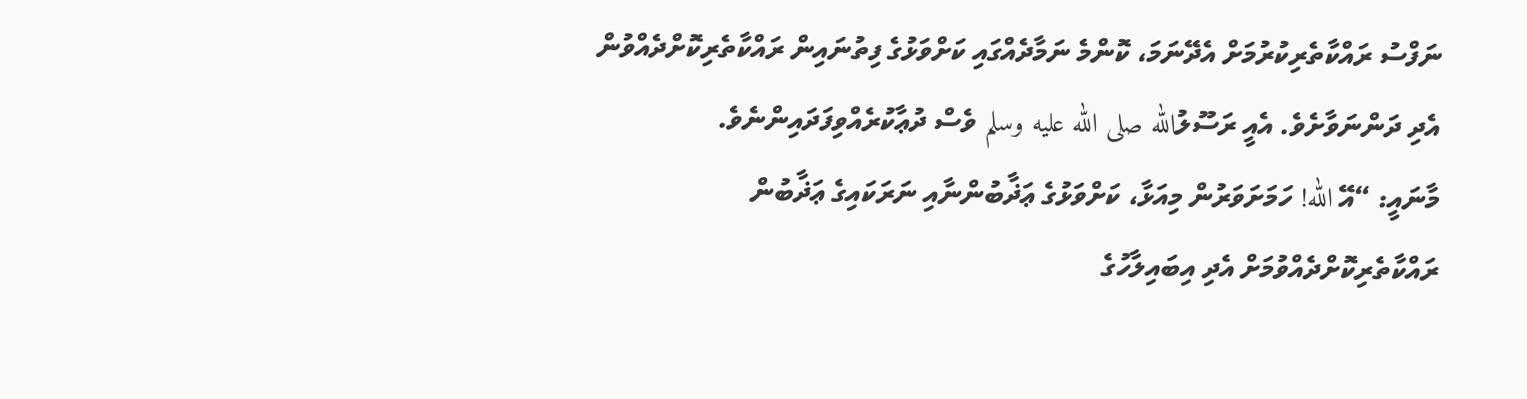ނަފްސު ރައްކާތެރިކުރުމަށް އެދޭނަމަ، ކޮންމެ ނަމާދެއްގައި ކަށްވަޅުގެ ފިތުނައިން ރައްކާތެރިކޮށްދެއްވުން އެދި ދަންނަވާށެވެ. އެއީ ރަސޫލުالله صلى الله عليه وسلم ވެސް ދުޢާކުރެއްވިފަދައިންނެވެ.
މާނައީ: “އޭ الله! ހަމަށަވަރުން މިއަޅާ، ކަށްވަޅުގެ ޢަޛާބުންނާއި ނަރަކައިގެ ޢަޛާބުން ރައްކާތެރިކޮށްދެއްވުމަށް އެދި އިބައިލާހުގެ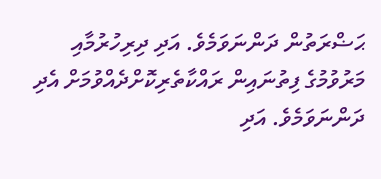ޙަޟްރަތުން ދަންނަވަމެވެ. އަދި ދިރިހުރުމާއި މަރުވުމުގެ ފިތުނައިން ރައްކާތެރިކޮށްދެއްވުމަށް އެދި ދަންނަވަމެވެ. އަދި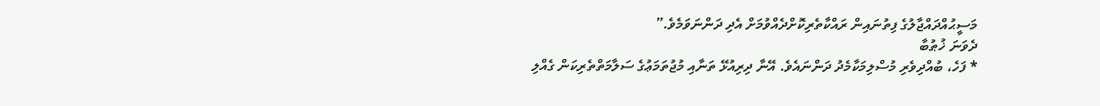މަސީޙުއްދައްޖާލުގެ ފިތުނައިން ރައްކާތެރިކޮށްދެއްވުމަށް އެދި ދަންނަވަމެވެ.”
ދެވަނަ ޚުޠުބާ
* ފަހެ، ބުއްދިވެރި މުސްލިމަކާމެދު ދަންނައެވެ. އޭނާ ދިރިއުޅޭ ތަނާއި މުޖުތަމަޢުގެ ސަލާމަތްތެރިކަން ގެއްލި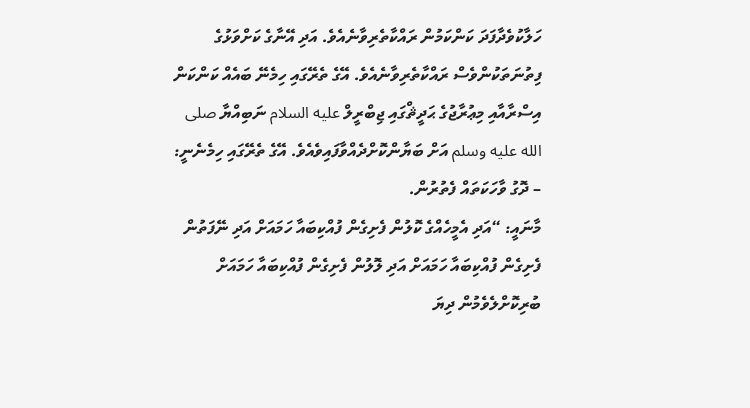ހަލާކުވެދާފަދަ ކަންކަމުން ރައްކާތެރިވާނެއެވެ. އަދި އޭނާގެ ކަށްވަޅުގެ ފިތުނަތަކުންވެސް ރައްކާތެރިވާނެއެވެ. އޭގެ ތެރޭގައި ހިމެނޭ ބައެއް ކަންކަން އިސްރާއާއި މިޢުރާޖުގެ ޙަދީޘްގައި ޖިބްރީލް عليه السلام ނަބިއްޔާ صلى الله عليه وسلم އަށް ބަޔާންކޮށްދެއްވާފައިވެއެވެ. އޭގެ ތެރޭގައި ހިމެނެނީ:
– ދޮގު ވާހަކަތައް ފެތުރުން.
މާނައީ: “އަދި އެމީހެއްގެ ކޮލުން ފެށިގެން ފުއްކިބައާ ހަމައަށް އަދި ނޭފަތުން ފެށިގެން ފުއްކިބައާ ހަމައަށް އަދި ލޮލުން ފެށިގެން ފުއްކިބައާ ހަމައަށް ބުރިކޮށްލެވެމުން ދިޔަ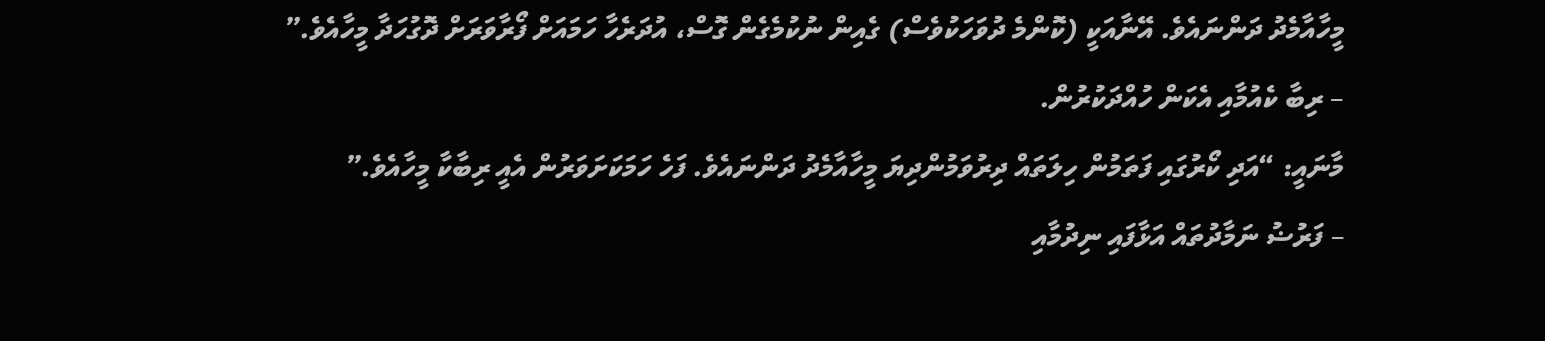މީހާއާމެދު ދަންނައެވެ. އޭނާއަކީ (ކޮންމެ ދުވަހަކުވެސް) ގެއިން ނުކުމެގެން ގޮސް، އުދަރެހާ ހަމައަށް ފޯރާވަރަށް ދޮގުހަދާ މީހާއެވެ.”
– ރިބާ ކެއުމާއި އެކަން ހުއްދަކުރުން.
މާނައީ: “އަދި ކޯރުގައި ފަތަމުން ހިލަތައް ދިރުވަމުންދިޔަ މީހާއާމެދު ދަންނައެވެ. ފަހެ ހަމަކަށަވަރުން އެއީ ރިބާކާ މީހާއެވެ.”
– ފަރުޟު ނަމާދުތައް އަޅާފައި ނިދުމާއި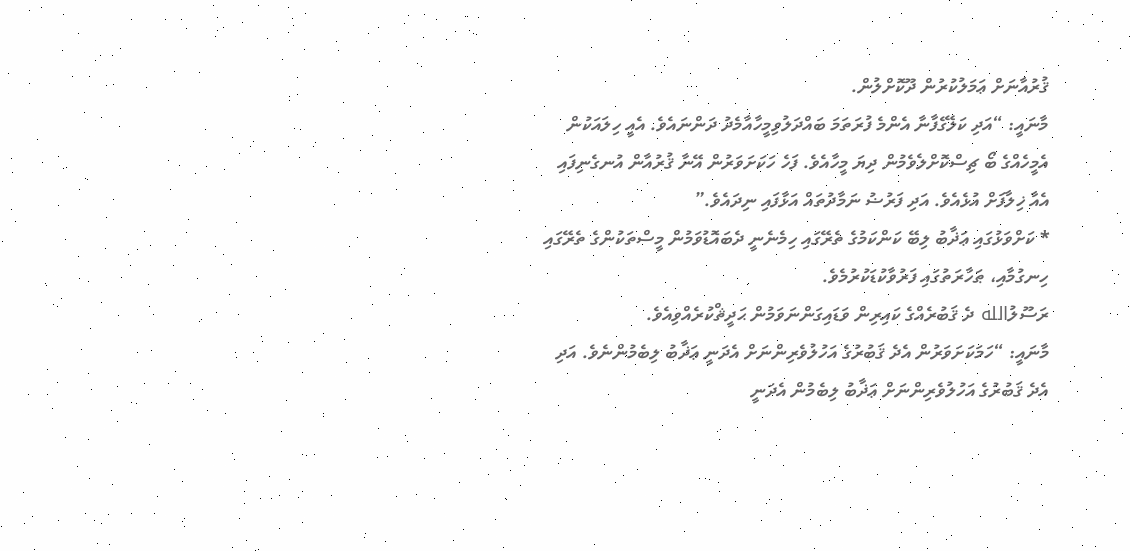ޤުރުއާނަށް ޢަމަލުކުރުން ދޫކޮށްލުން.
މާނައީ: “އަދި ކަލޭގެފާނާ އެންމެ ފުރަތަމަ ބައްދަލުވިމީހާއާމެދު ދަންނައެވެ. އެއީ ހިލައަކުން އެމީހެއްގެ ބޯ ޗިސްކޮށްލެވެމުން ދިޔަ މީހާއެވެ. ފަހެ ހަކަށަވަރުން އޭނާ ޤުރުއާން އުނގެނިފައި އެއާ ޚިލާފަށް އުޅެއެވެ. އަދި ފަރުޟު ނަމާދުތައް އަޅާފައި ނިދައެވެ.”
* ކަށްވަޅުގައި ޢަޛާބު ލިބޭ ކަންކަމުގެ ތެރޭގައި ހިމެނެނީ ދެބައޮޑުވަމުން މީސްތަކުންގެ ތެރޭގައި ހިނގުމާއި، ޠަހާރަތުގައި ފަރުވާކުޑަކުރުމެވެ.
ރަސޫލުالله ދެ ޤަބުރެއްގެ ކައިރިން ވަޑައިގަންނަވަމުން ޙަދީޘްކުރެއްވިއެވެ.
މާނައީ: “ހަމަކަށަވަރުން އެދެ ޤަބުރުގެ އަހުލުވެރިންނަށް އެދަނީ ޢަޛާބު ލިބެމުންނެވެ. އަދި އެދެ ޤަބުރުގެ އަހުލުވެރިންނަށް ޢަޛާބު ލިބެމުން އެދަނީ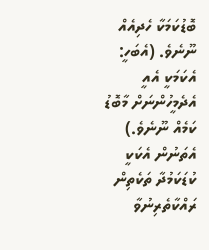ބޮޑުކަމަކާ ހެދިއެއް ނޫނެވެ. (އެބަހީ: އެކަމަކީ އެއީ އެދެމީހުންނަށް މާބޮޑު ކަމެއް ނޫނެވެ.) އެތަނުން އެކަކީ ކުޑަކަމުދާ ތަކެތިން ރައްކާތެރިނުވާ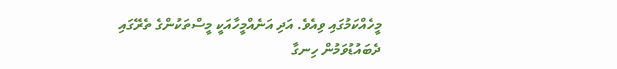މީހެއްކަމުގައި ވިއެވެ. އަދި އަނެއްމީހާއަކީ މީސްތަކުންގެ ތެރޭގައި ދެބައުޑުވަމުން ހިނގާ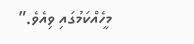މީހެއްކަމުގައި ވިއެވެ.”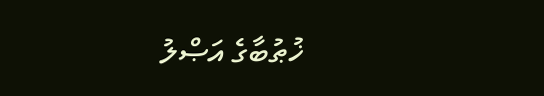ޚުޠުބާގެ އަޞްލު